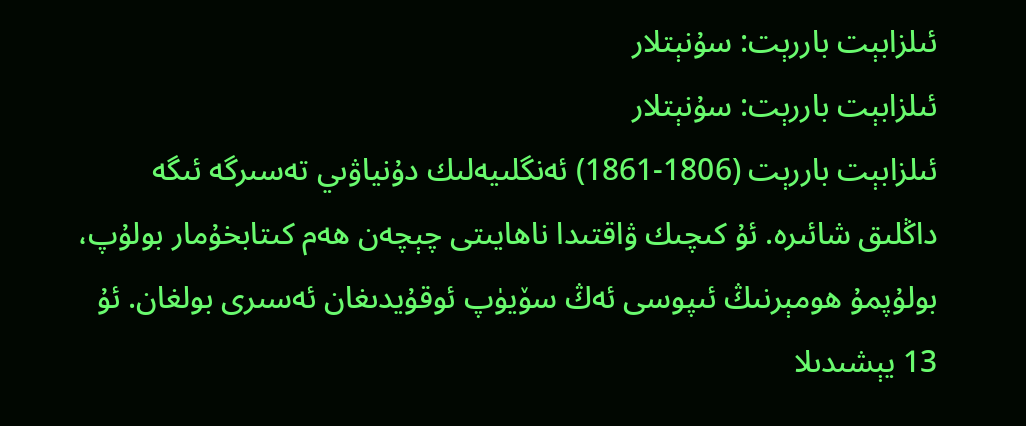ئىلزابېت باررېت: سۇنېتلار
ئىلزابېت باررېت: سۇنېتلار
ئىلزابېت باررېت (1806-1861) ئەنگلىيەلىك دۇنياۋىي تەسىرگە ئىگە داڭلىق شائىرە. ئۇ كىچىك ۋاقتىدا ناھايىتى چېچەن ھەم كىتابخۇمار بولۇپ، بولۇپمۇ ھومېرنىڭ ئىپوسى ئەڭ سۆيۈپ ئوقۇيدىغان ئەسىرى بولغان. ئۇ 13 يېشىدىلا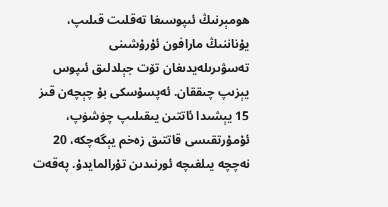ھومېرنىڭ ئىپوسىغا تەقلىت قىلىپ، يۇناننىڭ مارافون ئۇرۇشىنى تەسۋىرىلەيدىغان تۆت جېلدلىق ئىپوس يېزىپ چىققان. ئەپسۇسكى بۇ چېچەن قىز 15 يېشىدا ئاتتىن يىقىلىپ چۈشۈپ، ئۇمۇرتقىسى قاتتىق زەخم يېگەچكە، 20 نەچچە يىلغىچە ئورنىدىن تۇرالمايدۇ. پەقەت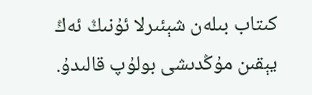كىتاب بىلەن شېئىرلا ئۇنىڭ ئەڭ يېقىن مۇڭدىشى بولۇپ قالىدۇ.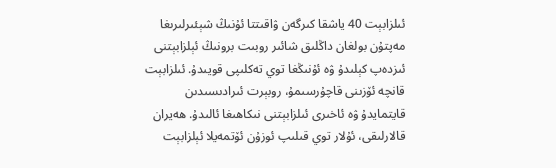ئىلزابېت 40 ياشقا كىرگەن ۋاقىتتا ئۇنىڭ شېئىرلىرىغا مەپتۇن بولغان داڭلىق شائىر روبىت برونىڭ ئېلزابېتنى ئىزدەپ كېلىدۇ ۋە ئۇنىڭغا توي تەكلىپى قويىدۇ. ئىلزابېت قانچە ئۆزىنى قاچۇرسىمۇ، روبېرت ئىرادىسىدىن قايتمايدۇ ۋە ئاخىرى ئىلزابېتنى نىكاھىغا ئالىدۇ. ھەيران قالارلىقى، ئۇلار توي قىلىپ ئوزۇن ئۆتمەيلا ئېلزابېت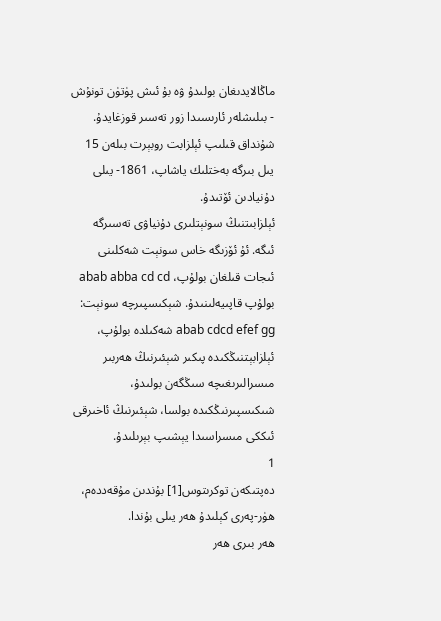ماڭالايدىغان بولىدۇ ۋە بۇ ئىش پۈتۈن تونۇش - بىلىشلەر ئارىسىدا زور تەسىر قوزغايدۇ. شۇنداق قىلىپ ئېلزابت روبېرت بىلەن 15 يىل بىرگە بەختلىك ياشاپ، 1861- يىلى دۇنيادىن ئۆتىدۇ.
ئېلزابىتنىڭ سونېتلىرى دۇنياۋى تەسىرگە ئىگە. ئۇ ئۆزىگە خاس سونېت شەكلىنى ئىجات قىلغان بولۇپ، abab abba cd cd بولۇپ قاپىيەلىنىدۇ. شېكىسپىرچە سونېت: abab cdcd efef gg شەكىلدە بولۇپ، ئېلزابېتنىڭكىدە پىكىر شېئىرنىڭ ھەربىر مىسرالىرىغىچە سىڭگەن بولىدۇ، شىكىسپىرنىڭكىدە بولسا، شېئىرنىڭ ئاخىرقى ئىككى مىسراسىدا يېشىپ بېرىلىدۇ.
1
دەپتىكەن توكرىتوس[1] بۇندىن مۇقەددەم،
ھۈر-پەرى كېلىدۇ ھەر يىلى بۇندا.
ھەر بىرى ھەر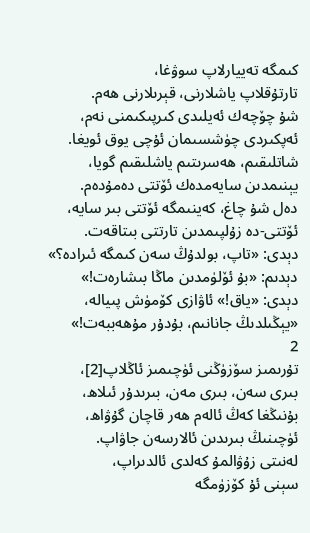كىمگە تەييارلاپ سوۋغا،
تارتۇقلاپ ياشلارنى، قېرىلارنى ھەم.
شۇ چۆچەك ئەيلىدى كىرپىكىمنى نەم،
ئەپكىردى چۈشسىمان ئۇچى يوق ئويغا.
شاتلىقىم، ھەسرىتىم ياشلىقىم گويا،
يېنىمدىن سايەمدەك ئۆتتى دەمۇدەم.
دەل شۇ چاغ، كەينىمگە ئۆتتى بىر سايە،
ئۆتتى-دە زۇلپىمدىن تارتتى بىتاقەت.
دېدى: «تاپ، بولدۇڭ سەن كىمگە ئىرادە؟»
دېدىم: «بۇ ئۆلۈمدىن ماڭا بىشارەت!»
دېدى: «ياق!» ئاۋازى كۆمۈش پىيالە،
«يېڭىلدىڭ جانانىم، بۇدۇر مۇھەببەت!»
2
تۇرىمىز سۆزۈڭنى ئۈچىمىز ئاڭلاپ[2]،
بىرى سەن، بىرى مەن، بىرىدۇر ئىلاھ،
بۇنىڭغا كەڭ ئالەم ھەر قاچان گۇۋاھ،
ئۈچىنىڭ بىرىدىن ئالارسەن جاۋاپ.
لەنىتى زۇۋالمۇ كەلدى ئالدىراپ،
سېنى ئۇ كۆزۈمگە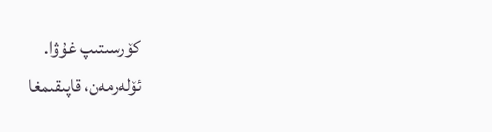كۆرسىتىپ غۇۋا.
ئۆلەرمەن، قاپىقىمغا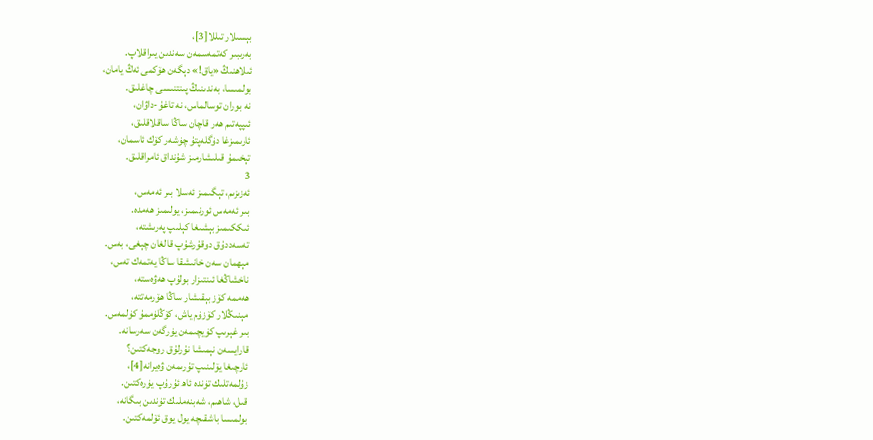بېسىلار تىللا[3]،
بەرىبىر كەتمەسمەن سەندىن يىراقلاپ.
ئىلاھنىڭ «ياق!» دېگەن ھۆكمى ئەڭ يامان،
بولمىسا، بەندىنىڭ پىنتنىسى چاغلىق.
نە بوران توسالماس، نە تاغۇ-داۋان،
ئىپپەتىم ھەر قاچان ساڭا ساقلاقلىق،
ئارىمىزغا دۈگلەپتۇ چۈشەر كۆك ئاسمان،
تېخىمۇ قىلىشارمىز شۇنداق ئامراقلىق.
3
ئەزىزىم، تېگىمىز ئەسلا بىر ئەمەس،
بىر ئەمەس ئورنىمىز، يولىمىز ھەمدە.
ئىككىمىز بېشىغا كېلىپ پەرىشتە،
تەسەددۇق دوقۇرشۇپ قالغان چېغى، بەس.
مېھمان سەن خانىشقا ساڭا يەتمەك تەس،
ناخشاڭغا ئىنتىزار بولۇپ ھەۋەستە،
ھەممە كۆز بېقىشار ساڭا ھۆرمەتتە،
مېنىڭلار كۆزۈم ياش، كۆڭلۈممۇ كۈلمەس.
بىر غېرىپ كۈيچىمەن يۈرگەن سەرسانە.
قارايسەن نېمىشا نۇرلۇق روجەكتىن؟
ئارچىغا يۆلىنىپ تۇرىمەن ۋەيرانە[4]،
زۇلمەتلىك تۈندە ئاھ ئۇرۇپ يۈرەكتىن.
قىل، شاھىم، شەبنەملىك تۈندىن بىگانە،
بولمىسا باشقىچە يول يوق ئۆلمەكتىن.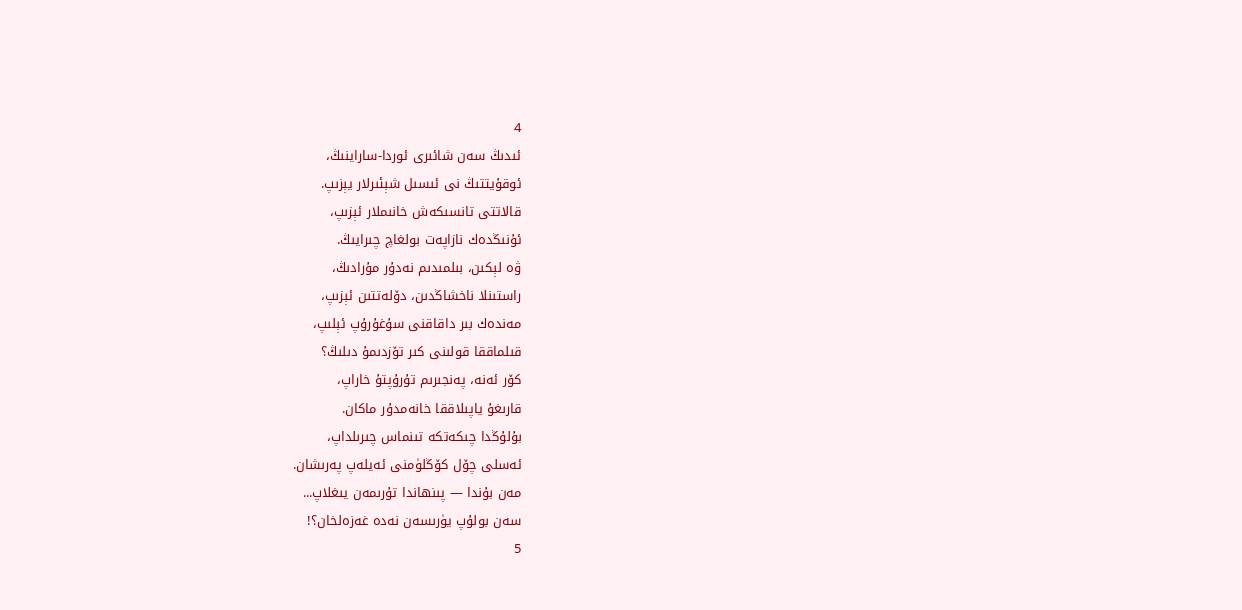4
ئىدىڭ سەن شائىرى ئوردا-ساراينىڭ،
ئوقۇيتتىڭ نى ئىسىل شېئىرلار يېزىپ.
قالاتتى تانسىكەش خانىملار ئېزىپ،
ئۇنىڭدەك نازاپەت بولغاچ چىرايىڭ.
ۋە لېكىن، بىلمىدىم نەدۇر مۇرادىڭ،
راستىنلا ناخشاڭدىن، دۆلەتتىن ئېزىپ،
مەندەك بىر داقاقنى سۇغۇرۇپ ئېلىپ،
قىلماققا قولىنى كىر تۆزدىمۇ دىلىڭ؟
كۆر ئەنە، پەنجىرىم تۇرۇپتۇ خاراپ،
قارىغۇ ياپىلاققا خانەمدۇر ماكان.
بۇلۇڭدا چىكەتكە تىنماس چىرىلداپ،
ئەسلى چۆل كۆڭلۈمنى ئەيلەپ پەرىشان.
مەن بۇندا — پىنھاندا تۇرىمەن يىغلاپ...
سەن بولۇپ يۈرىسەن نەدە غەزەلخان؟!
5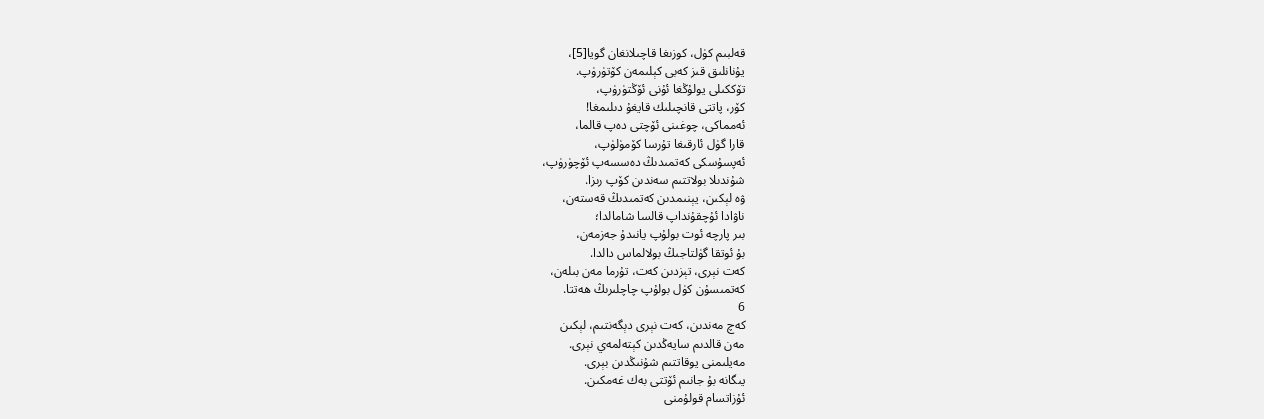قەلبىم كۈل، كوزىغا قاچىلانغان گويا[5]،
يۇنانلىق قىز كەبى كېلىمەن كۆتۈرۈپ.
تۆككىلى يولۇڭغا ئۇنى ئۆڭتۈرۈپ،
كۆر، پاتتى قانچىلىك قايغۇ دىلىمغا!
ئەمماكى، چوغىنى ئۆچتى دەپ قالما،
قارا گۈل ئارقىغا تۇرسا كۆمۈلۈپ،
ئەپسۇسكى كەتمىدىڭ دەسسەپ ئۆچۈرۈپ،
شۇندىلا بولاتتىم سەندىن كۆپ رىزا.
ۋە لېكىن، يېنىمدىن كەتمىدىڭ قەستەن،
ناۋادا ئۇچقۇنداپ قالسا شامالدا؛
بىر پارچە ئوت بولۇپ يانىدۇ جەزمەن،
بۇ ئوتقا گۈلتاجىڭ بولالماس دالدا.
كەت نېرى، تېزدىن كەت، تۇرما مەن بىلەن،
كەتمىسۇن كۈل بولۇپ چاچلىرىڭ ھەتتا.
6
كەچ مەندىن، كەت نېرى دېگەنتىم، لېكىن
مەن قالدىم سايەڭدىن كېتەلمەي نېرى.
مەيلىمنى يوقاتتىم شۇنىڭدىن بېرى.
يىگانە بۇ جانىم ئۆتتى بەك غەمكىن.
ئۇزاتسام قولۇمنى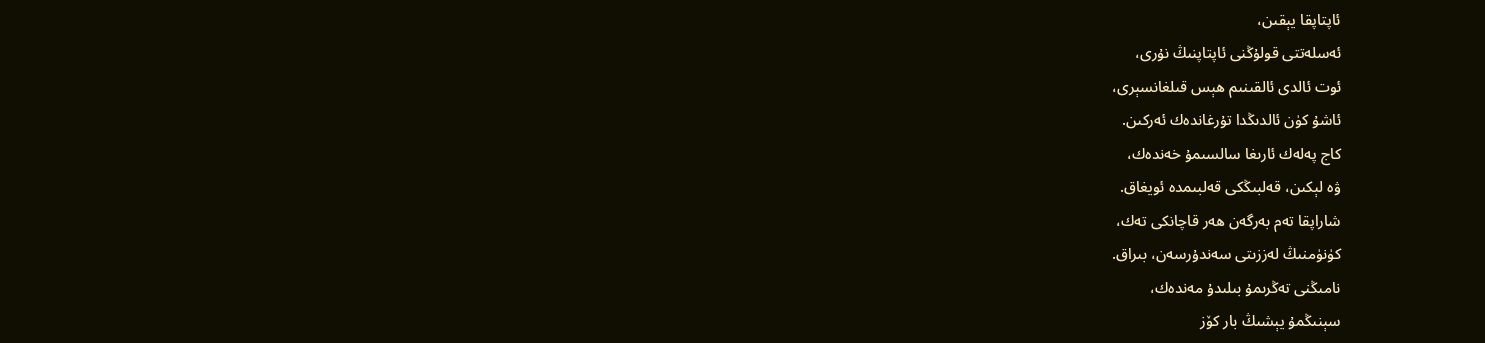ئاپتاپقا يېقىن،
ئەسلەتتى قولۇڭنى ئاپتاپنىڭ نۇرى،
ئوت ئالدى ئالقىنىم ھېس قىلغانسېرى،
ئاشۇ كۈن ئالدىڭدا تۇرغاندەك ئەركىن.
كاج پەلەك ئارىغا سالسىمۇ خەندەك،
ۋە لېكىن، قەلبىڭكى قەلبىمدە ئويغاق.
شاراپقا تەم بەرگەن ھەر قاچانكى تەك،
كۈنۈمنىڭ لەززىتى سەندۇرسەن، بىراق.
نامىڭنى تەڭرىمۇ بىلىدۇ مەندەك،
سېنىڭمۇ يېشىڭ بار كۆز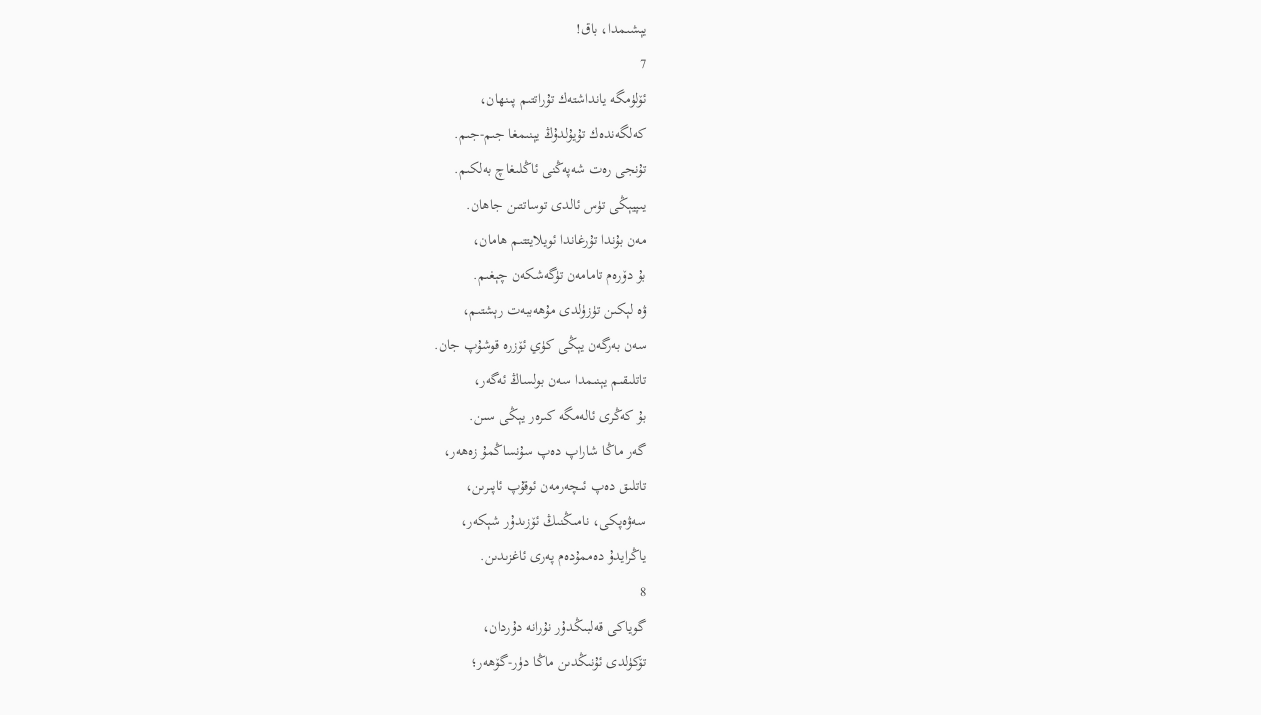يېشىمدا، باق!
7
ئۆلۈمگە يانداشتەك تۇراتتىم پىنھان،
كەلگەندەك تۇيۇلدۇڭ يېنىمغا جىم-جىم.
تۇنجى رەت شەپەڭنى ئاڭلىغاچ بەلكىم.
يىپيېڭى تۈس ئالدى توساتتىن جاھان.
مەن بۇندا تۇرغاندا ئويلايتتىم ھامان،
بۇ دۆرەم تامامەن تۈگەشكەن چېغىم.
ۋە لېكىن تۈزۈلدى مۇھەببەت رېشتىم،
سەن بەرگەن يېڭى كۈي ئۆزرە قوشۇپ جان.
تاتلىقىم يېنىمدا سەن بولساڭ ئەگەر،
بۇ كەڭرى ئالەمگە كىرەر يېڭى سىن.
گەر ماڭا شاراپ دەپ سۇنساڭمۇ زەھەر،
تاتلىق دەپ ئىچەرمەن ئوقۇپ ئاپىرىن،
سەۋەپكى، نامىڭنىڭ ئۆزىدۇر شېكەر،
ياڭرايدۇ دەممۇدەم پەرى ئاغزىدىن.
8
گوياكى قەلبىڭدۇر نۇرانە دۇردان،
تۆكۈلدى ئۇنىڭدىن ماڭا دۈر-گۆھەر؛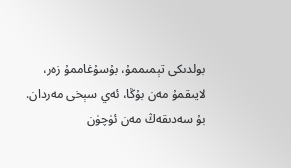بولدىكى تېمىممۇ، بۇسۇغاممۇ زەر،
لايىقمۇ مەن بۇڭا، ئەي سېخى مەردان.
بۇ سەدىقەڭ مەن ئۈچۈن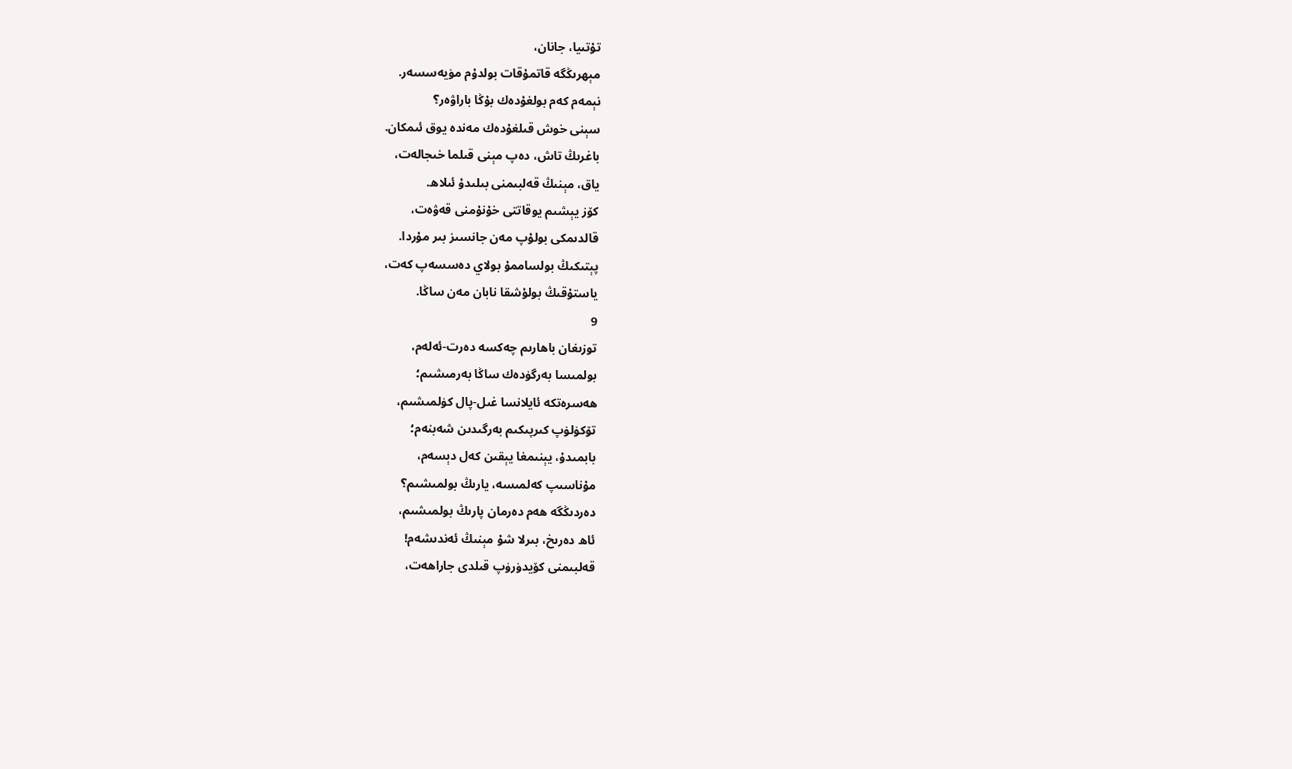تۇتىيا، جانان،
مېھرىڭگە قاتمۇقات بولدۇم مۈيەسسەر.
نېمەم كەم بولغۇدەك بۇڭا باراۋەر؟
سېنى خوش قىلغۇدەك مەندە يوق ئىمكان.
باغرىڭ تاش، دەپ مېنى قىلما خىجالەت،
ياق، مېنىڭ قەلبىمنى بىلىدۇ ئىلاھ.
كۆز يېشىم يوقاتتى خۇنۇمنى قەۋەت،
قالدىمكى بولۇپ مەن جانسىز بىر مۇردا.
پېتىكىڭ بولساممۇ بولاي دەسسەپ كەت،
ياستۇقىڭ بولۇشقا نابان مەن ساڭا.
9
توزىغان باھارىم چەكسە دەرت-ئەلەم،
بولمىسا بەرگۈدەك ساڭا بەرمىشىم؛
ھەسرەتكە ئايلانسا غىل-پال كۈلمىشىم،
تۆكۈلۈپ كىرپىكىم بەرگىدىن شەبنەم؛
بابمىدۇ، يېنىمغا يېقىن كەل دېسەم،
مۇناسىپ كەلمىسە، يارىڭ بولمىشىم؟
دەردىڭگە ھەم دەرمان پارىڭ بولمىشىم،
ئاھ دەرىخ، بىرلا شۇ مېنىڭ ئەندىشەم!
قەلبىمنى كۆيدۈرۈپ قىلدى جاراھەت،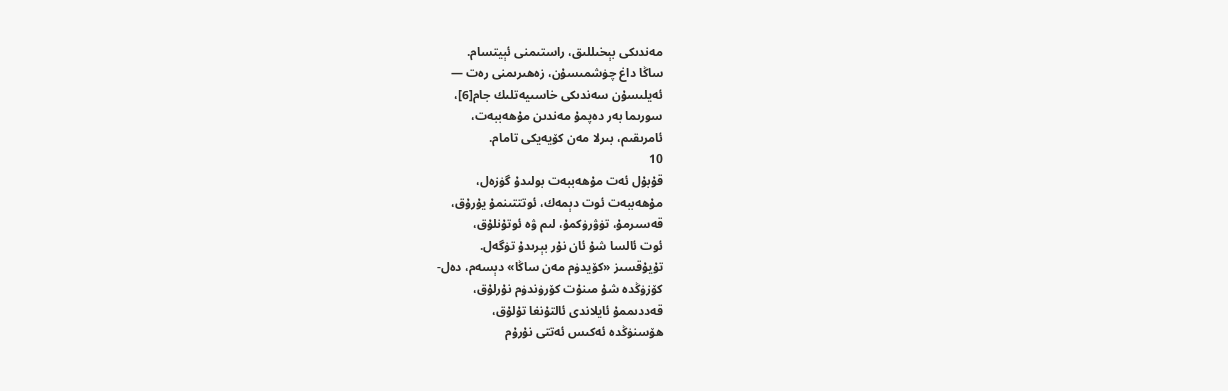مەندىكى بېخىللىق، راستىمنى ئېيتسام.
ساڭا داغ چۈشمىسۇن، زەھىرىمنى رەت —
ئەيلىسۇن سەندىكى خاسىيەتلىك جام[6]،
سورىما بەر دەپمۇ مەندىن مۇھەببەت،
ئامرىقىم، بىرلا مەن كۆيەيكى تامام.
10
قۇبۇل ئەت مۇھەببەت بولىدۇ گۈزەل،
مۇھەببەت ئوت دېمەك، ئوتتتىنمۇ يۇرۇق،
قەسىرمۇ، تۈۋرۈكمۇ، لىم ۋە ئوتۇنلۇق،
ئوت ئالسا شۇ ئان نۇر بېرىدۇ تۈگەل.
تۇيۇقسىز «كۆيدۈم مەن ساڭا» دېسەم، دەل-
كۆزۈڭدە شۇ مىنۇت كۆرۈندۈم نۇرلۇق،
قەددىممۇ ئايلاندى ئالتۇنغا تۇلۇق،
ھۆسنۈڭدە ئەكىس ئەتتى نۇرۇم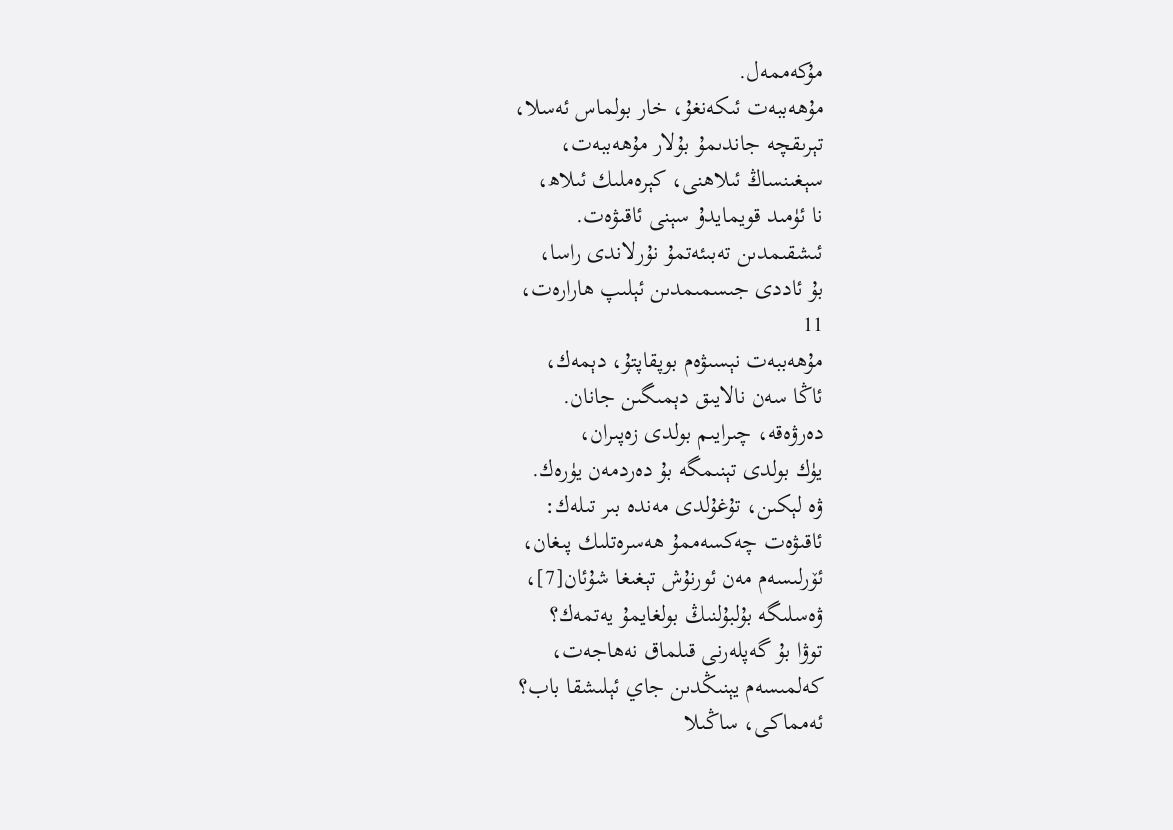مۇكەممەل.
مۇھەببەت ئىكەنغۇ، خار بولماس ئەسلا،
تېرىقچە جاندىمۇ بۇلار مۇھەببەت،
سېغىنساڭ ئىلاھنى، كېرەملىك ئىلاھ،
نا ئۈمىد قويمايدۇ سېنى ئاقىۋەت.
ئىشقىمدىن تەبىئەتمۇ نۇرلاندى راسا،
بۇ ئاددى جىسمىمدىن ئېلىپ ھارارەت،
11
مۇھەببەت نېسىۋەم بوپقاپتۇ، دېمەك،
ئاڭا سەن نالايىق دېمىگىن جانان.
دەرۋەقە، چىرايىم بولدى زەپىران،
يۈك بولدى تېنىمگە بۇ دەردمەن يۈرەك.
ۋە لېكىن، تۇغۇلدى مەندە بىر تىلەك:
ئاقىۋەت چەكسەممۇ ھەسرەتلىك پىغان،
ئۆرلىسەم مەن ئورنۇش تېغىغا شۇئان[7]،
ۋەسلىگە بۇلبۇلنىڭ بولغايمۇ يەتمەك؟
توۋا بۇ گەپلەرنى قىلماق نەھاجەت،
كەلمىسەم يېنىڭدىن جاي ئېلىشقا باب؟
ئەمماكى، ساڭىلا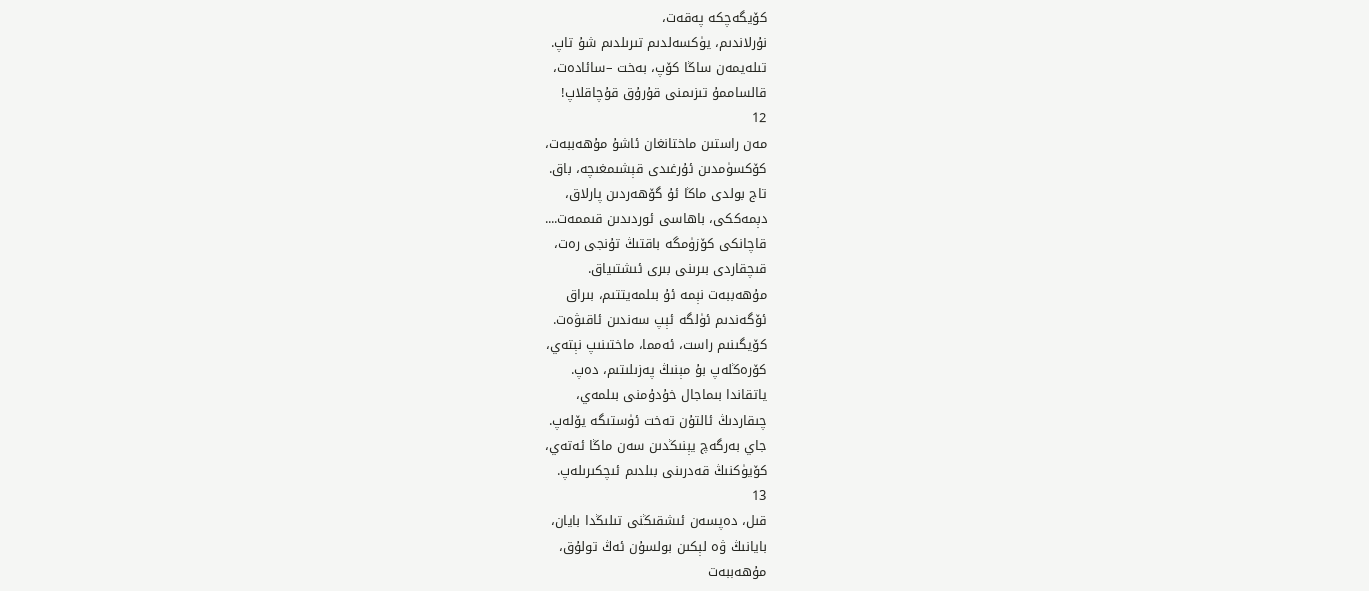كۆيگەچكە پەقەت،
نۇرلاندىم، يۈكسەلدىم تىرىلدىم شۇ تاپ.
تىلەيمەن ساڭا كۆپ، بەخت –سائادەت،
قالساممۇ تىزىمنى قۇرۇق قۇچاقلاپ!
12
مەن راستىن ماختانغان ئاشۇ مۇھەببەت،
كۆكسۈمدىن ئۇرغىدى قېشىمغىچە، باق.
تاج بولدى ماڭا ئۇ گۆھەردىن پارلاق،
دېمەككى، باھاسى ئوردىدىن قىممەت....
قاچانكى كۆزۈمگە باقتىڭ تۇنجى رەت،
قىچقاردى بىرىنى بىرى ئىشتىياق.
مۇھەببەت نېمە ئۇ بىلمەيتتىم، بىراق
ئۆگەندىم ئۈلگە ئېپ سەندىن ئاقىۋەت.
كۆيگىنىم راست، ئەمما، ماختىنىپ نېتەي،
كۆرەڭلەپ بۇ مېنىڭ پەزىلىتىم، دەپ.
ياتقاندا بىماجال خۇدۇمنى بىلمەي،
چىقاردىڭ ئالتۇن تەخت ئۈستىگە يۆلەپ.
جاي بەرگەچ يېنىڭدىن سەن ماڭا ئەتەي،
كۆيۈكنىڭ قەدرىنى بىلدىم ئىچكىرىلەپ.
13
قىل، دەپسەن ئىشقىڭنى تىلىڭدا بايان،
بايانىڭ ۋە لېكىن بولسۇن ئەڭ تولۇق،
مۇھەببەت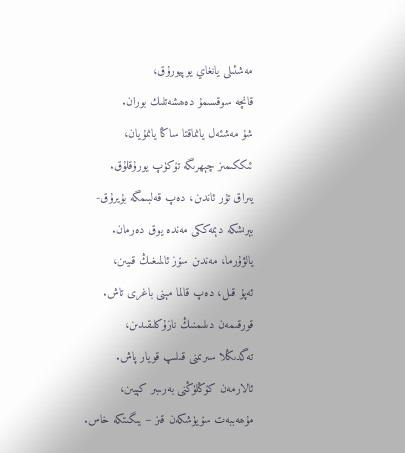مەشئىلى يانغاي يوپيورۇق،
قانچە سوقسىمۇ دەھشەتلىك بوران.
شۇ مەشئەل يانماقتا ساڭا يانمۇيان،
ئىككىمىز چېھرىگە تۆكۈپ يورۇقلۇق.
يىراق تۇر ئاندىن، دەپ قەلبىمگە بۇيرۇق-
بېرىشكە دېمەككى مەندە يوق دەرمان.
يالۋۇرما، مەندىن سۆز ئالمىغىڭ قىيىن،
ئەپۇ قىل، دەپ قالما مېنى باغرى تاش.
قورقىمەن دىلىمنىڭ نازۇكلىقىدىن،
تەگدىڭلا سىرىمنى قىلىپ قويار پاش.
ئالارمەن كۆڭلۈڭنى بەرىبىر كېيىن،
مۇھەببەت سۆيۈشكەن قىز – يىگىتكە خاس.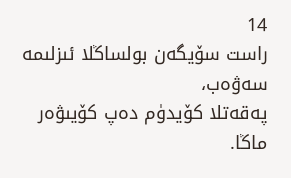14
راست سۆيگەن بولساڭلا ئىزلىمە سەۋەب،
پەقەتلا كۆيدۈم دەپ كۆيىۋەر ماڭا.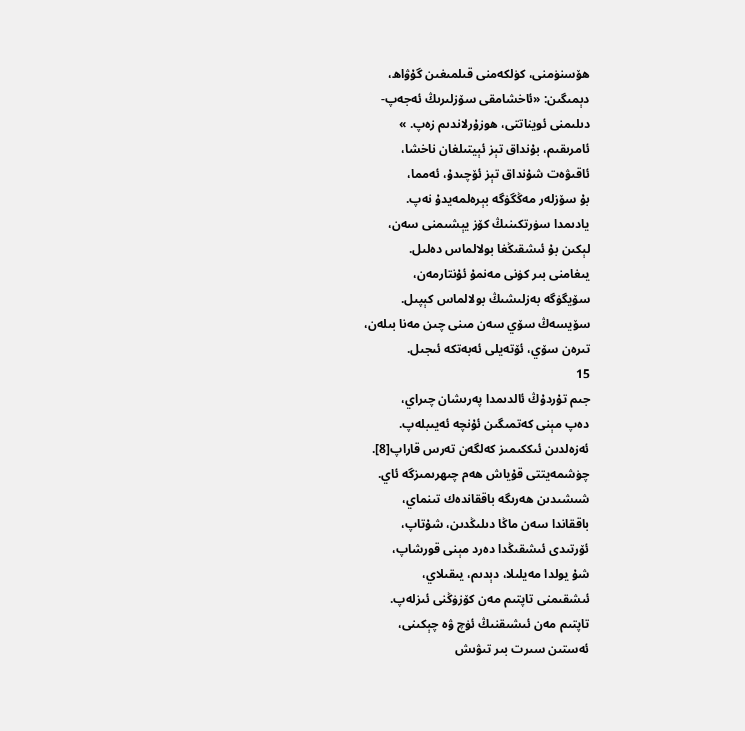ھۆسنۈمنى، كۈلكەمنى قىلمىغىن گۇۋاھ،
دېمىگىن: «ئاخشامقى سۆزلىرىڭ ئەجەپ-
دىلىمنى ئويناتتى، ھوزۇرلاندىم زەپ. »
ئامرىقىم، بۇنداق تېز ئېيتىلغان ناخشا،
ئاقىۋەت شۇنداق تېز ئۆچىدۇ، ئەمما،
بۇ سۆزلەر مەڭگۈگە بېرەلمەيدۇ نەپ.
يادىمدا سۈرتكىنىڭ كۆز يېشىمنى سەن،
لېكىن بۇ ئىشقىڭغا بولالماس دەلىل.
يىغامنى بىر كۈنى مەنمۇ ئۇنتارمەن،
سۆيگۈگە بەزلىشىڭ بولالماس كېپىل.
سۆيسەڭ سۆي سەن مىنى چىن مەنا بىلەن،
تىرەن سۆي، ئۆتەيلى ئەبەتكە ئىجىل.
15
جىم تۇردۇڭ ئالدىمدا پەرىشان چىراي،
دەپ مېنى كەتمىگىن ئۇنچە ئەيىبلەپ.
ئەزەلدىن ئىككىمىز كەلگەن تەرس قاراپ[8].
چۈشمەيتتى قۇياش ھەم چىھرىمىزگە ئاي.
شىشىدىن ھەرىگە باققاندەك تىنماي،
باققاندا سەن ماڭا دىلىڭدىن، شۇتاپ،
ئۆرتىدى ئىشقىڭدا دەرد مېنى قورشاپ،
شۇ يولدا مەيلىلا، دېدىم، يىقىلاي،
ئىشقىمنى تاپتىم مەن كۆزۈڭنى ئىزلەپ.
تاپتىم مەن ئىشىقنىڭ ئۈچ ۋە چېكىنى،
ئەستىن سىرت بىر تىۋىش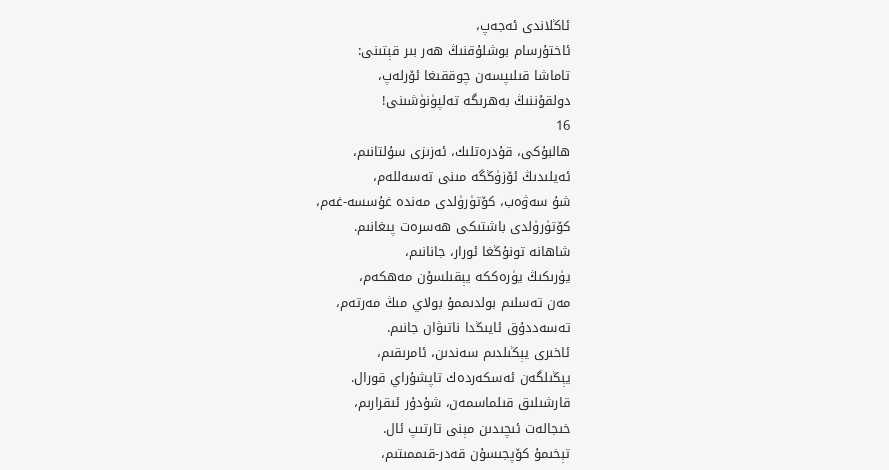ئاڭلاندى ئەجەپ،
ئاختۇرسام بوشلۇقنىڭ ھەر بىر قېتىنى:
تاماشا قىلىپسەن چوققىغا ئۆرلەپ،
دولقۇننىڭ بەھرىگە تەلپۈنۈشىنى!
16
ھالبۇكى، قۇدرەتلىك، ئەزىزى سۇلتانىم،
ئەيلىدىڭ ئۆزۈڭگە مىنى تەسەللەم،
شۇ سەۋەب، كۆتۈرۈلدى مەندە غۇسسە-غەم،
كۆتۈرۈلدى باشتىكى ھەسرەت پىغانىم.
شاھانە تونۇڭغا ئورار، جانانىم،
يۈرىكىڭ يۈرەككە يېقىلسۇن مەھكەم،
مەن تەسلىم بولدىممۇ بولاي مىڭ مەرتەم،
تەسەددۇق ئايىڭدا ناتىۋان جانىم.
ئاخىرى يېڭىلدىم سەندىن، ئامرىقىم،
يېڭىلگەن ئەسكەردەك تاپشۇراي قورال.
قارشىلىق قىلماسمەن، شۇدۇر ئىقرارىم،
خىجالەت ئىچىدىن مېنى تارتىپ ئال.
تېخىمۇ كۆپجىسۇن قەدر-قىممىتىم،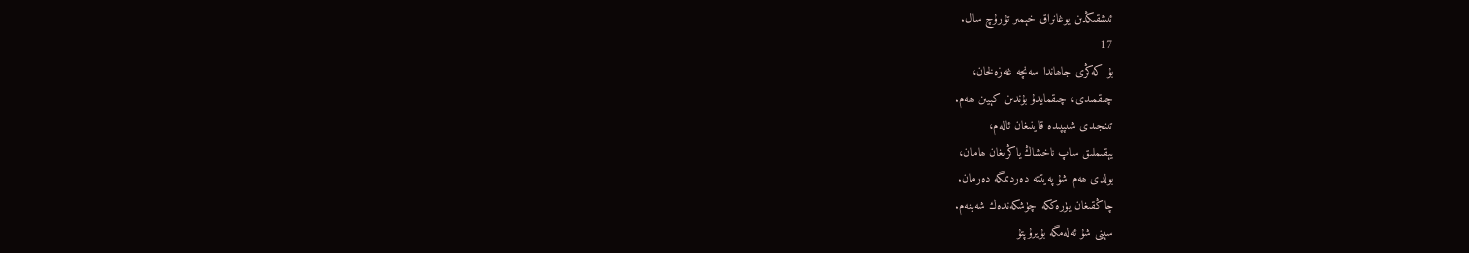ئىشقىڭدىن يوغانراق خېمىر تۇرۇچ سال.
17
بۇ كەڭرى جاھاندا سەنچە غەزەلخان،
چىقمىدى، چىقمايدۇ بۇندىن كېيىن ھەم.
تىنجىدى شىپپىدە قاينىغان ئالەم،
يېقىملىق ساپ ناخشاڭ ياڭرىغان ھامان،
بولدى ھەم شۇ پەيتتە دەردىمگە دەرمان.
چاڭقىغان يۈرەككە چۈشكەندەك شەبنەم.
سېنى شۇ ئەلەمگە بۇيرۇپتۇ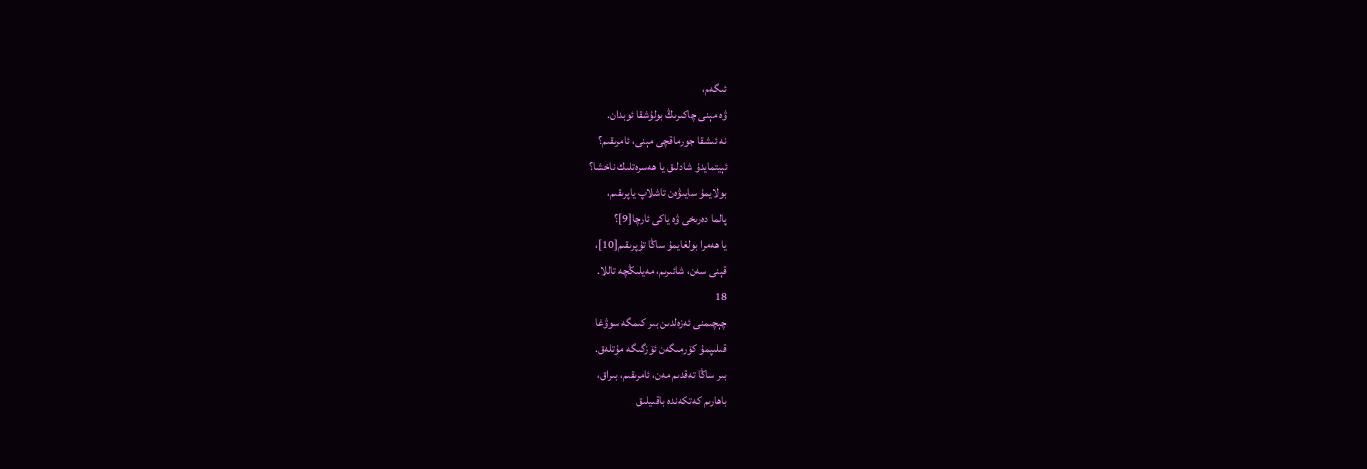ئىگەم،
ۋە مېنى چاكىرىڭ بولۇشقا ئوبدان.
نە ئىشقا جورماقچى مېنى، ئامرىقىم؟
ئېيتمايدۇ شادلىق يا ھەسرەتلىك ناخشا؟
بولايمۇ سايىۋەن تاشلاپ ياپرىقىم،
پالما دەرىخى ۋە ياكى ئارچا[9]؟
يا ھەمرا بولغايمۇ ساڭا تۇپرىقىم[10]،
قېنى سەن، شائىرىم، مەيلىڭچە تاللا.
18
چېچىمنى ئەزەلدىن بىر كىمگە سوۋغا
قىلىپمۇ كۆرمىگەن ئۆزگىگە مۇتلەق.
بىر ساڭا تەقدىم مەن، ئامرىقىم، بىراق،
باھارىم كەتكەندە باقىيلىق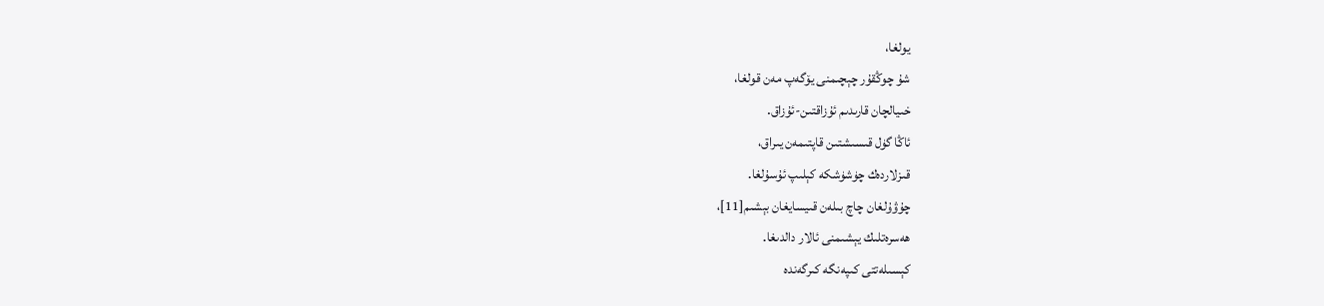يولغا،
شۇ چوڭقۇر چېچىمنى يۆگەپ مەن قولغا،
خىيالچان قارىدىم ئۇزاقتىن-ئۇزاق.
ئاڭا گۈل قىسىشتىن قاپتىمەن يىراق،
قىزلاردەك چۈشۈشكە كېلىپ ئۇسۇلغا.
چۇۋۇلغان چاچ بىلەن قىيسايغان بېشىم[11]،
ھەسرەتلىك يېشىمنى ئالار دالدىغا.
كېسىلەتتى كىپەنگە كىرگەندە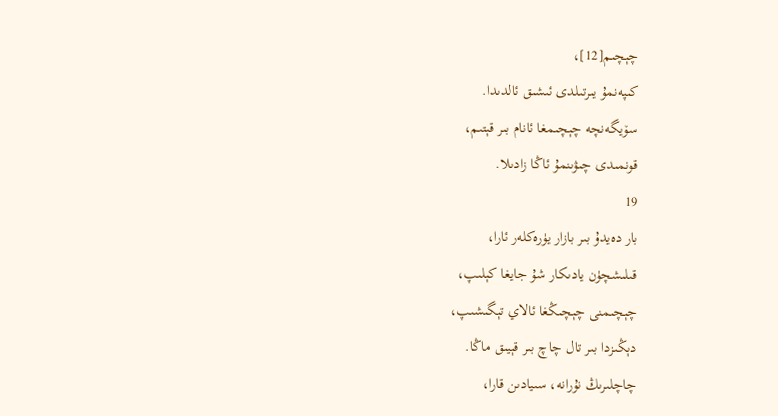چېچىم[12]،
كىپەنمۇ يىرتىلدى ئىشىق ئالدىدا.
سۆيگەنچە چېچىمغا ئانام بىر قېتىم،
قونمىدى چىۋىنمۇ ئاڭا زادىلا.
19
بار دەيدۇ بىر بازار يۈرەكلەر ئارا،
قىلىشچۈن يادىكار شۇ جايغا كېلىپ،
چېچىمنى چېچىڭغا ئالاي تېگىشىپ،
دېڭىزدا بىر تال چاچ بىر قېيىق ماڭا.
چاچلىرىڭ نۇرانە، سىيادىن قارا،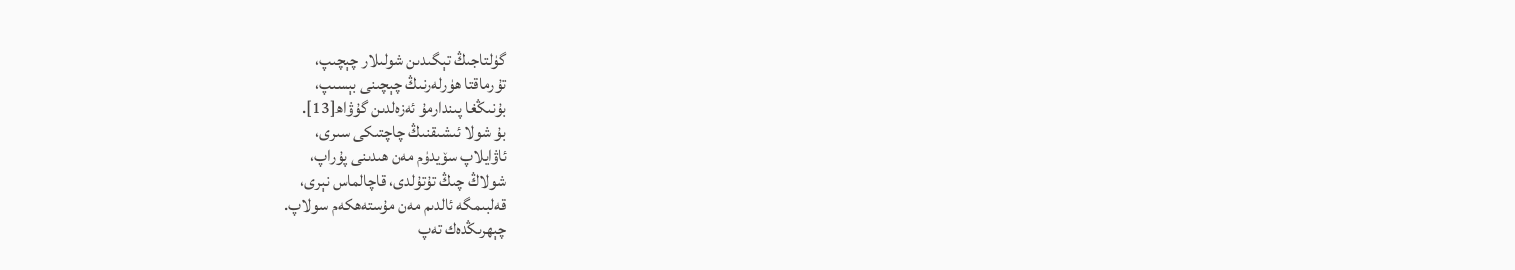گۈلتاجىڭ تېگىدىن شولىلار چېچىپ،
تۇرماقتا ھۈرلەرنىڭ چېچىنى بېسىپ،
بۇنىڭغا پىندارمۇ ئەزەلدىن گۇۋاھ[13].
بۇ شولا ئىشىقنىڭ چاچتىكى سىرى،
ئاۋايلاپ سۆيدۈم مەن ھىدىنى پۇراپ،
شولاڭ چىڭ تۇتۇلدى، قاچالماس نېرى،
قەلبىمگە ئالدىم مەن مۇستەھكەم سولاپ.
چېھرىڭدەك تەپ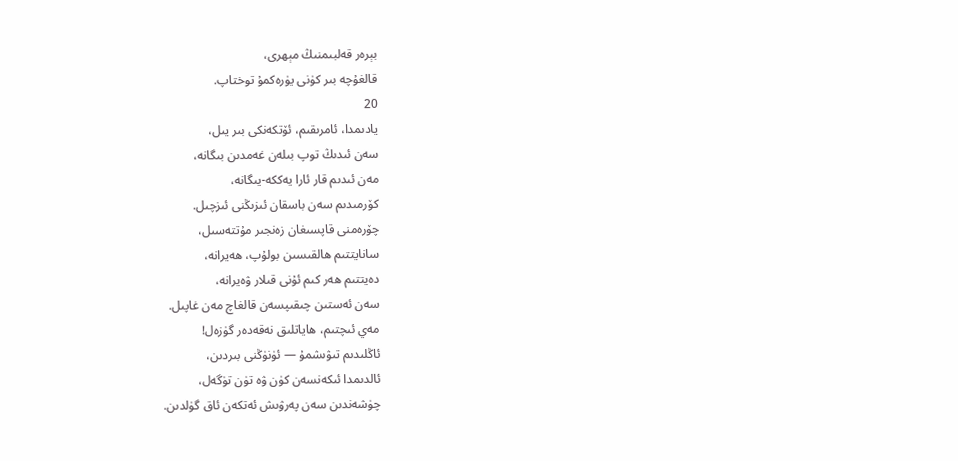بېرەر قەلبىمنىڭ مېھرى،
قالغۇچە بىر كۈنى يۈرەكمۇ توختاپ.
20
يادىمدا، ئامرىقىم، ئۆتكەنكى بىر يىل،
سەن ئىدىڭ توپ بىلەن غەمدىن بىگانە،
مەن ئىدىم قار ئارا يەككە-يىگانە،
كۆرمىدىم سەن باسقان ئىزىڭنى ئىزچىل.
چۆرەمنى قاپسىغان زەنجىر مۇتتەسىل،
سانايتتىم ھالقىسىن بولۇپ، ھەيرانە،
دەيتتىم ھەر كىم ئۇنى قىلار ۋەيرانە،
سەن ئەستىن چىقىپسەن قالغاچ مەن غاپىل.
مەي ئىچتىم، ھاياتلىق نەقەدەر گۈزەل!
ئاڭلىدىم تىۋىشمۇ — ئۈنۈڭنى بىردىن،
ئالدىمدا ئىكەنسەن كۈن ۋە تۈن تۈگەل،
چۈشەندىن سەن پەرۋىش ئەتكەن ئاق گۈلدىن.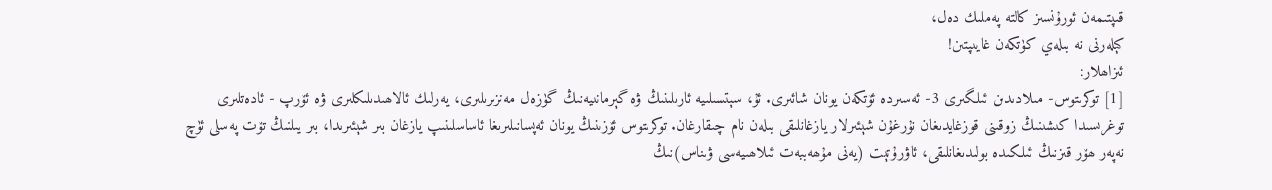قىپتىمەن ئورۇنسىز كالتە پەملىك دەل،
كېلەرنى نە بىلەي كۈتكەن غايىپتىن!
ئىزاھلار:
[1] توكرىتوس- مىلادىدىن ئىلگىرى 3- ئەسىردە ئۆتكەن يونان شائىرى. ئۇ، سېتسىلىيە ئارىلىنىڭ ۋە گېرمانىيەنىڭ گۈزەل مەنزىرىلىرى، يەرلىك ئالاھىدىلىكلىرى ۋە ئۆرپ - ئادەتلىرى توغرىسىدا كىشىنىڭ زوقىنى قوزغايدىغان نۇرغۇن شېئىرلار يازغانلىقى بىلەن نام چىقارغان. توكرىتوس ئۆزىنىڭ يونان ئەپسانىلىرىغا ئاساسلىنىپ يازغان بىر شېئىرىدا، بىر يىلنىڭ تۆت پەسلى ئۈچ نەپەر ھۆر قىزنىڭ ئىلكىدە بولىدىغانلىقى، ئاۋرۇتېت (يەنى مۇھەببەت ئىلاھىيەسى ۋىناس)نىڭ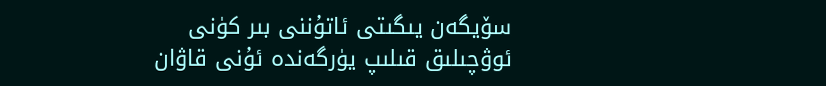سۆيگەن يىگىتى ئاتۇننى بىر كۈنى ئوۋچىلىق قىلىپ يۈرگەندە ئۇنى قاۋان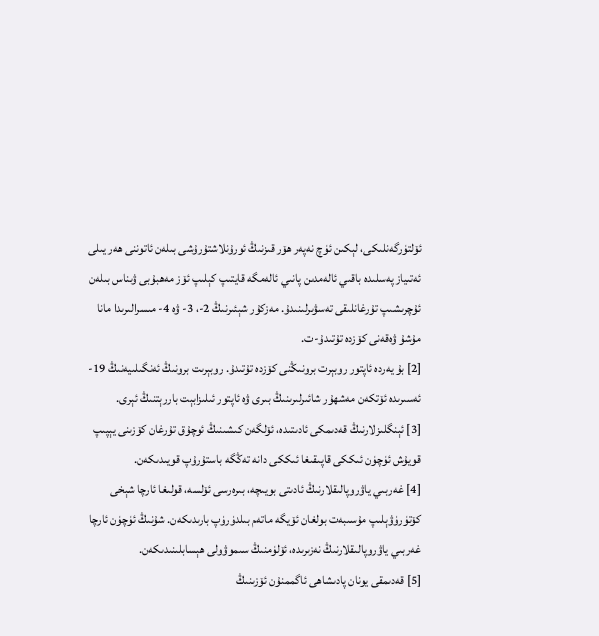ئۆلتۈرگەنلىكى، لېكىن ئۈچ نەپەر ھۆر قىزنىڭ ئورۇنلاشتۇرۇشى بىلەن ئاتوننى ھەر يىلى ئەتىياز پەسلىدە باقىي ئالەمدىن پانىي ئالەمگە قايتىپ كېلىپ ئۆز مەھبۇبى ۋىناس بىلەن ئۇچرىشىپ تۇرغانلىقى تەسۋىرلىنىدۇ. مەزكۇر شېئىرنىڭ 2-، 3- ۋە 4- مىسرالىرىدا مانا مۇشۇ ۋەقەنى كۆزدە تۇتىدۇ-ت.
[2] بۇ يەردە ئاپتور روبېرت برونىڭنى كۆزدە تۇتىدۇ. روبېرىت برونىڭ ئەنگىلىيەنىڭ 19- ئەسىرىدە ئۆتكەن مەشھۇر شائىرلىرىنىڭ بىرى ۋە ئاپتور ئىلىزابېت باررېتنىڭ ئېرى.
[3] ئېنگلىزلارنىڭ قەدىمكى ئادىتىدە، ئۆلگەن كىشىنىڭ ئوچۇق تۇرغان كۆزىنى يېپىپ قويۇش ئۈچۈن ئىككى قاپىقىغا ئىككى دانە تەڭگە باستۇرۇپ قويىدىكەن.
[4] غەربىي ياۋروپالىقلارنىڭ ئادىتى بويىچە، بىرەرسى ئۆلسە، قولىغا ئارچا شېخى كۆتۈرۈۋېلىپ مۇسىبەت بولغان ئۆيگە ماتەم بىلدۈرۈپ بارىدىكەن. شۇنىڭ ئۈچۈن ئارچا غەربىي ياۋروپالىقلارنىڭ نەزىرىدە، ئۆلۈمنىڭ سىموۋولى ھېسابلىنىدىكەن.
[5] قەدىمقى يونان پادىشاھى ئاگممنۇن ئۆزىنىڭ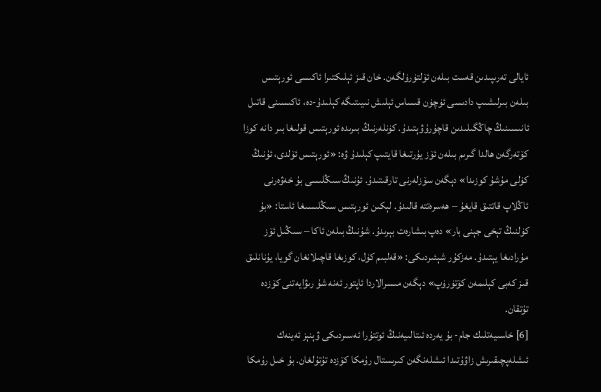ئايالى تەرىپىدىن قەست بىلەن ئۆلتۈرۈلگەن. خان قىز ئېلىكتىرا ئاكىسى ئورېتىس بىلەن بىرلىشىپ دادىسى ئۈچۈن قىساس ئېلىش نىيىتىگە كېلىدۇ-دە، ئاكىسىنى قاتىل ئانىسىنىڭ چاڭگىلىدىن قاچۇرۇۋېتىدۇ. كۈنلەرنىڭ بىرىدە ئورېتىس قولىغا بىر دانە كوزا كۆتەرگەن ھالدا گىرىم بىلەن ئۆز يۇرتىغا قايتىپ كېلىدۇ ۋە: «ئورېتىس ئۆلدى، ئۇنىڭ كۈلى مۇشۇ كوزىدا» دېگەن سۆزلەرنى تارقىتىدۇ. ئۇنىڭ سىڭلىسى بۇ خەۋەرنى ئاڭلاپ قاتتىق قايغۇ – ھەسرەتتە قالىدۇ. لېكىن ئورېتىس سىڭلىسىغا ئاستا: «بۇ كۈلنىڭ تېخى جېنى بار» دەپ بىشارەت بېرىدۇ. شۇنىڭ بىلەن ئاكا – سىڭىل ئۆز مۇرادىغا يېتىدۇ. مەزكۇر شېئىردىكى: «قەلبىم كۈل، كوزىغا قاچىلانغان گويا، يۇنانلىق قىز كەبى كېلىمەن كۆتۈرۈپ» دېگەن مىسرالاردا ئاپتور ئەنە شۇ رىۋايەتنى كۆزدە تۇتقان.
[6] خاسىيەتلىك جام- بۇ يەردە ئىتالىيەنىڭ ئوتتۇرا ئەسىردىكى ۋېنېز ئەينەك ئىشلەپچىقىرىش زاۋۇتىدا ئىشلەنگەن كىرىستال رۇمكا كۆزدە تۇتۇلغان. بۇ خىل رۇمكا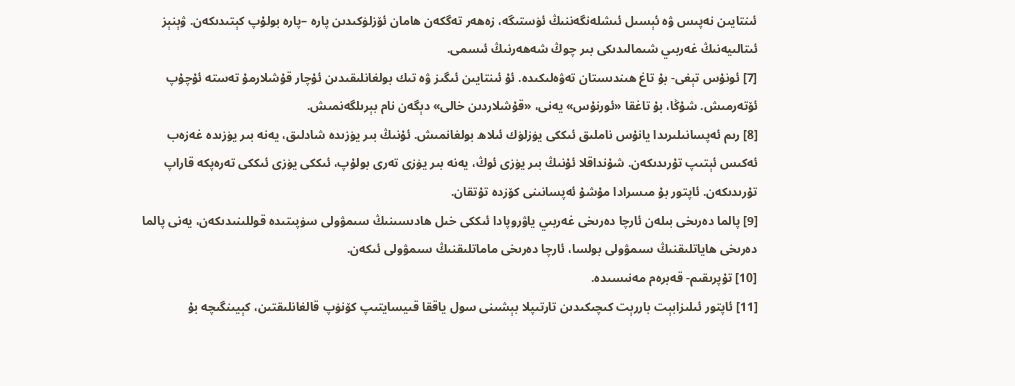ئىنتايىن نەپىس ۋە ئېسىل ئىشلەنگەننىڭ ئۈستىگە، زەھەر تەگكەن ھامان ئۆزلۈكىدىن پارە –پارە بولۇپ كېتىدىكەن. ۋېنېز ئىتالىيەنىڭ غەربىي شىمالىدىكى بىر چوڭ شەھەرنىڭ ئىسمى.
[7] ئونۇس تېغى- بۇ تاغ ھىندىستان تەۋەلىكىدە. ئۇ ئىنتايىن ئىگىز ۋە تىك بولغانلىقىدىن ئۇچار قۇشلارمۇ تەستە ئۇچۇپ ئۆتەرمىش. شۇڭا، بۇ تاغقا «ئورنۇس» يەنى، «قۇشلاردىن خالى» دېگەن نام بېرىلگەنمىش.
[8] رىم ئەپسانىلىرىدا يانۇس ناملىق ئىككى يۈزلۈك ئىلاھ بولغانمىش. ئۇنىڭ بىر يۈزىدە شادلىق، يەنە بىر يۈزىدە غەزەب ئەكىس ئېتىپ تۇرىدىكەن. شۇنداقلا ئۇنىڭ بىر يۈزى ئوڭ، يەنە بىر يۈزى تەرى بولۇپ، ئىككى يۈزى ئىككى تەرەپكە قاراپ تۇرىدىكەن. ئاپتور بۇ مىسرادا مۇشۇ ئەپسانىنى كۆزدە تۇتقان.
[9] پالما دەرىخى بىلەن ئارچا دەرىخى غەربىي ياۋروپادا ئىككى خىل ھادىسىنىڭ سىمۋولى سۈپىتىدە قوللىنىدىكەن، يەنى پالما دەرىخى ھاياتلىقنىڭ سىمۋولى بولسا، ئارچا دەرىخى ماماتلىقنىڭ سىمۋولى ئىكەن.
[10] تۇپرىقىم- قەبرەم مەنىسىدە.
[11] ئاپتور ئىلىزابېت باررېت كىچىكىدىن تارتىپلا بېشىنى سول ياققا قىيسايتىپ كۆنۈپ قالغانلىقتىن، كېيىنگىچە بۇ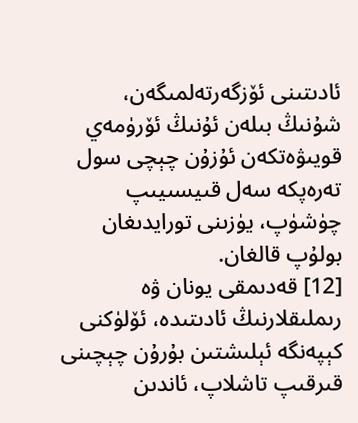ئادىتىنى ئۆزگەرتەلمىگەن، شۇنىڭ بىلەن ئۇنىڭ ئۆرۈمەي قويىۋەتكەن ئۇزۇن چېچى سول تەرەپكە سەل قىيسىيىپ چۈشۈپ، يۈزىنى تورايدىغان بولۇپ قالغان.
[12] قەدىمقى يونان ۋە رىملىقلارنىڭ ئادىتىدە، ئۆلۈكنى كېپەنگە ئېلىشتىن بۇرۇن چېچىنى قىرقىپ تاشلاپ، ئاندىن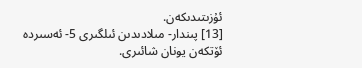ئۇزىتىدىكەن.
[13] پىندار- مىلادىدىن ئىلگىرى 5- ئەسىردە ئۆتكەن يونان شائىرى.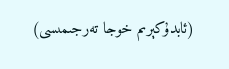(ئابدۇكېرىم خوجا تەرجىمىسى)